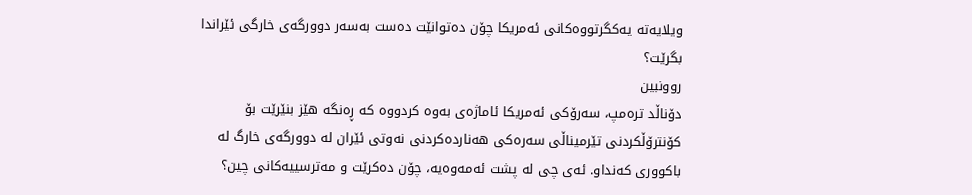ویلایەتە یەکگرتووەکانی ئەمریکا چۆن دەتوانێت دەست بەسەر دوورگەی خارگی ئێراندا بگرێت؟
روونبين
دۆناڵد ترەمپ، سەرۆکی ئەمریکا ئاماژەی بەوە کردووە کە ڕەنگە هێز بنێرێت بۆ کۆنترۆڵکردنی تێرمیناڵی سەرەکی هەناردەکردنی نەوتی ئێران لە دوورگەی خارگ لە باکووری کەنداو. ئەی چی لە پشت ئەمەوەیە، چۆن دەکرێت و مەترسییەکانی چین؟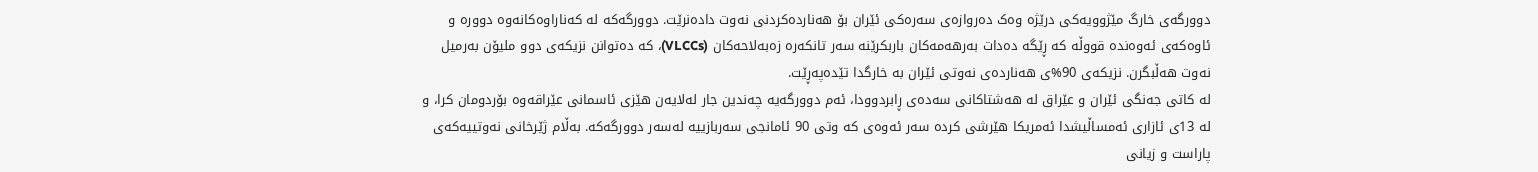دوورگەی خارگ مێژوویەکی درێژە وەک دەروازەی سەرەکی ئێران بۆ هەناردەکردنی نەوت دادەنرێت. دوورگەکە لە کەناراوەکانەوە دوورە و ئاوەکەی ئەوەندە قووڵە کە ڕێگە دەدات بەرهەمەکان باربکرێنە سەر تانکەرە زەبەلاحەکان (VLCCs)، کە دەتوانن نزیکەی دوو ملیۆن بەرمیل نەوت هەڵبگرن. نزیکەی 90%ی هەناردەی نەوتی ئێران بە خارگدا تێدەپەڕێت.
لە کاتی جەنگی ئێران و عێراق لە هەشتاکانی سەدەی ڕابردوودا، ئەم دوورگەیە چەندین جار لەلایەن هێزی ئاسمانی عێراقەوە بۆردومان کرا، و لە 13ی ئازاری ئەمساڵیشدا ئەمریکا هێرشی کردە سەر ئەوەی کە وتی 90 ئامانجی سەربازییە لەسەر دوورگەکە. بەڵام ژێرخانی نەوتییەکەی پاراست و زیانی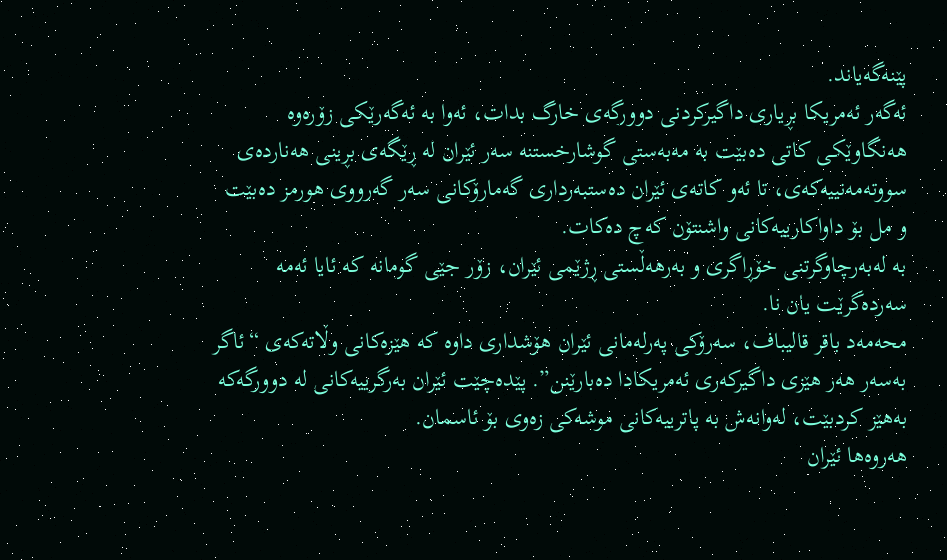پێنەگەیاند.
ئەگەر ئەمریکا بڕیاری داگیرکردنی دوورگەی خارگ بدات، ئەوا بە ئەگەرێکی زۆرەوە هەنگاوێکی کاتی دەبێت بە مەبەستی گوشارخستنە سەر ئێران لە ڕێگەی بڕینی هەناردەی سووتەمەنییەکەی، تا ئەو کاتەی ئێران دەستبەرداری گەمارۆکانی سەر گەرووی هورمز دەبێت و مل بۆ داواکارییەکانی واشنتۆن کەچ دەکات.
بە لەبەرچاوگرتنی خۆڕاگری و بەرهەڵستی ڕژێمی ئێران، زۆر جێی گومانە کە ئایا ئەمە سەردەگرێت یان نا.
محەمەد باقر قالیباف، سەرۆکی پەرلەمانی ئێران هۆشداری داوە کە هێزەکانی وڵاتەکەی “ئاگر بەسەر هەر هێزی داگیرکەری ئەمریکادا دەبارێنن”. پێدەچێت ئێران بەرگرییەکانی لە دوورگەکە بەهێز کردبێت، لەوانەش بە پاترییەکانی موشەکی زەوی بۆ ئاسمان.
هەروەها ئێران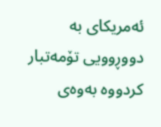ئەمریکای بە دووڕوویی تۆمەتبار کردووە بەوەی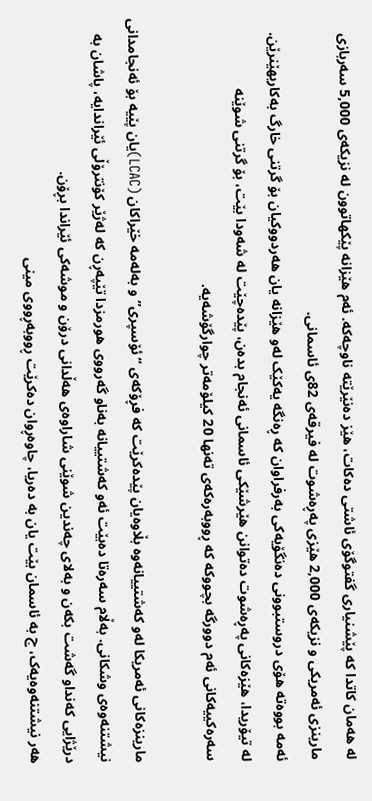لە هەمان کاتدا کە پێشنیاری گفتوگۆی ئاشتی دەکات، هێز دەنێرێتە ناوچەکە. ئەم هێزانە پێکهاتوون لە نزیکەی 5,000 سەربازی مارینزی ئەمریکی و نزیکەی 2,000 هێزی پەڕەشوت لە فیرقەی 82ی ئاسمانی.
ئەمە بووەتە هۆی دروستبوونی دەنگۆیەکی بەرفراوان کە ڕەنگە یەکێک لەو هێزانە یان هەردووکیان بۆ گرتنی خارگ بەکاربهێنرێن.
لە تیۆریدا، هێزەکانی پەڕەشوت دەتوانن هێرشێکی ئاسمانی ئەنجام بدەن، پێدەچێت لە شەودا بێت، بۆ گرتنی شوێنە سەرەکییەکانی ئەم دوورگە بچووکە کە ڕووبەرەکەی تەنها 20 کیلۆمەتر چوارگۆشەیە.

مارینزەکانی ئەمریکا لەو کەشتییانەوە بڵاوەیان پێدەکرێت کە فڕۆکەی “ئۆسپری” و بەلەمە خێراکان (LCAC)یان پێیە بۆ ئەنجامدانی نیشتنەوەی وشکانی. بەڵام سەرەتا دەبێت ئەو کەشتییانە بەناو گەرووی هورمزدا تێپەڕن کە لەژێر کۆنترۆڵی ئێراندایە، پاشان بە درێژایی کەنداو گەشت بکەن و بەلای چەندین شوێنی شاراوەی هەڵدانی درۆن و موشەکی ئێراندا بڕۆن.
هەر نیشتنەوەیەک، چ بە ئاسمان بێت یان بە دەریا، چاوەڕوان دەکرێت ڕووبەڕووی مینی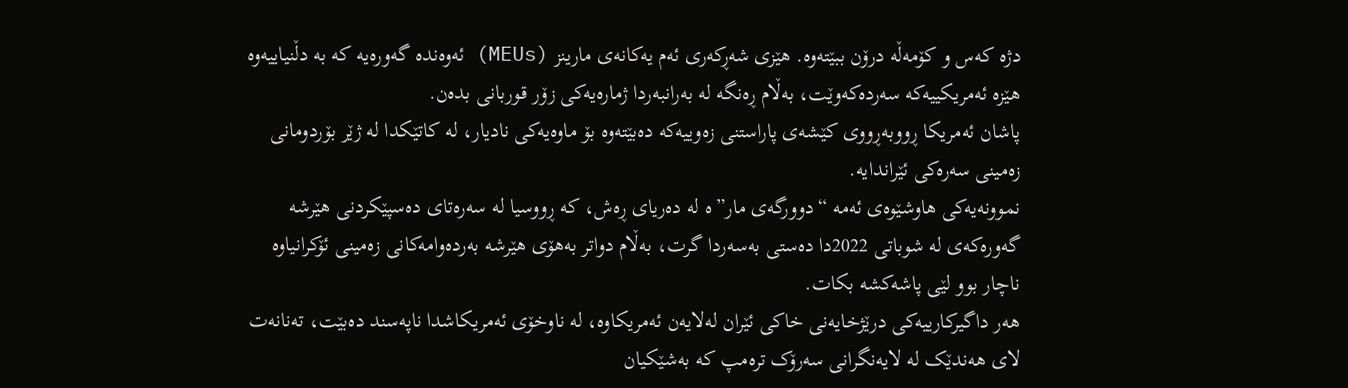دژە کەس و کۆمەڵە درۆن ببێتەوە. هێزی شەڕکەری ئەم یەکانەی مارینز (MEUs) ئەوەندە گەورەیە کە بە دڵنیاییەوە هێزە ئەمریکییەکە سەردەکەوێت، بەڵام ڕەنگە لە بەرانبەردا ژمارەیەکی زۆر قوربانی بدەن.
پاشان ئەمریکا ڕووبەڕووی کێشەی پاراستنی زەوییەکە دەبێتەوە بۆ ماوەیەکی نادیار، لە کاتێکدا لە ژێر بۆردومانی زەمینی سەرەکی ئێراندایە.
نموونەیەکی هاوشێوەی ئەمە “دوورگەی مار”ە لە دەریای ڕەش، کە ڕووسیا لە سەرەتای دەسپێکردنی هێرشە گەورەکەی لە شوباتی 2022دا دەستی بەسەردا گرت، بەڵام دواتر بەهۆی هێرشە بەردەوامەکانی زەمینی ئۆکرانیاوە ناچار بوو لێی پاشەکشە بکات.
هەر داگیرکارییەکی درێژخایەنی خاکی ئێران لەلایەن ئەمریکاوە، لە ناوخۆی ئەمریکاشدا ناپەسند دەبێت، تەنانەت لای هەندێک لە لایەنگرانی سەرۆک ترەمپ کە بەشێکیان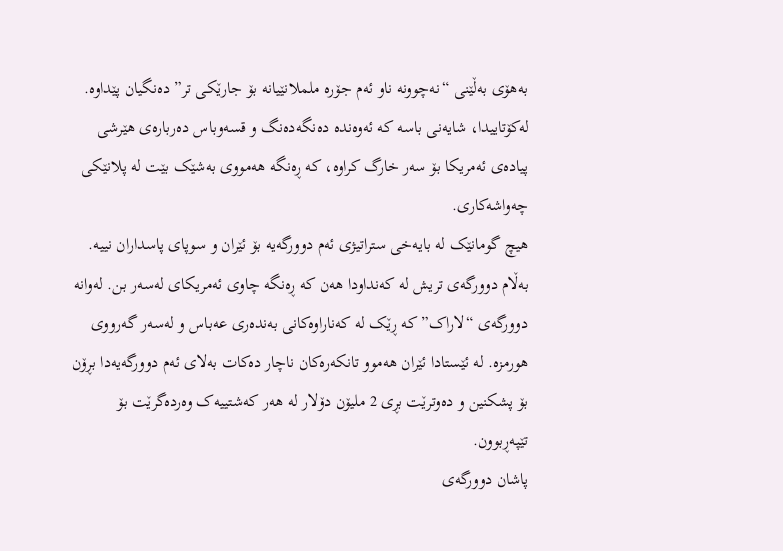بەهۆی بەڵێنی “نەچوونە ناو ئەم جۆرە ململانێیانە بۆ جارێکی تر” دەنگیان پێداوە.
لەکۆتاییدا، شایەنی باسە کە ئەوەندە دەنگەدەنگ و قسەوباس دەربارەی هێرشی پیادەی ئەمریکا بۆ سەر خارگ کراوە، کە ڕەنگە هەمووی بەشێک بێت لە پلانێکی چەواشەکاری.
هیچ گومانێک لە بایەخی ستراتیژی ئەم دوورگەیە بۆ ئێران و سوپای پاسداران نییە.
بەڵام دوورگەی تریش لە کەنداودا هەن کە ڕەنگە چاوی ئەمریکای لەسەر بن. لەوانە دوورگەی “لاراک” کە ڕێک لە کەناراوەکانی بەندەری عەباس و لەسەر گەرووی هورمزە. لە ئێستادا ئێران هەموو تانکەرەکان ناچار دەکات بەلای ئەم دوورگەیەدا بڕۆن بۆ پشکنین و دەوترێت بڕی 2 ملیۆن دۆلار لە هەر کەشتییەک وەردەگرێت بۆ تێپەڕبوون.
پاشان دوورگەی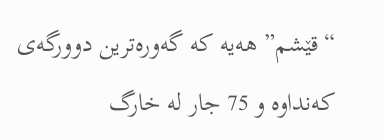“قێشم” هەیە کە گەورەترین دوورگەی کەنداوە و 75 جار لە خارگ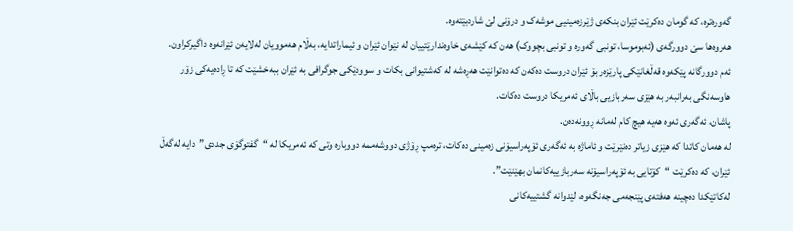گەورەترە، کە گومان دەکرێت ئێران بنکەی ژێرزەمینیی موشەک و درۆنی لێ شاردبێتەوە.
هەروەها سێ دوورگەی (ئەبوموسا، تونبی گەورە و تونبی بچووک) هەن کە کێشەی خاوەندارێتییان لە نێوان ئێران و ئیماراتدایە، بەڵام هەموویان لەلایەن ئێرانەوە داگیرکراون.
ئەم دوورگانە پێکەوە قەڵغانێکی پارێزەر بۆ ئێران دروست دەکەن کە دەتوانێت هەڕەشە لە کەشتیوانی بکات و سوودێکی جوگرافی بە ئێران ببەخشێت کە تا ڕادەیەکی زۆر هاوسەنگی بەرانبەر بە هێزی سەربازیی باڵای ئەمریکا دروست دەکات.
پاشان، ئەگەری ئەوە هەیە هیچ کام لەمانە ڕوونەدەن.
لە هەمان کاتدا کە هێزی زیاتر دەنێرێت و ئاماژە بە ئەگەری ئۆپەراسیۆنی زەمینی دەکات، ترەمپ ڕۆژی دووشەممە دووبارە وتی کە ئەمریکا لە “گفتوگۆی جددی”دایە لەگەڵ ئێران، کە دەکرێت “کۆتایی بە ئۆپەراسیۆنە سەربازییەکانمان بهێنێت”.
لەکاتێکدا دەچینە هەفتەی پێنجەمی جەنگەوە، لێدوانە گشتییەکانی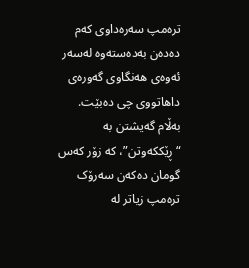ترەمپ سەرەداوی کەم دەدەن بەدەستەوە لەسەر ئەوەی هەنگاوی گەورەی داهاتووی چی دەبێت.
بەڵام گەیشتن بە “ڕێککەوتن”، کە زۆر کەس گومان دەکەن سەرۆک ترەمپ زیاتر لە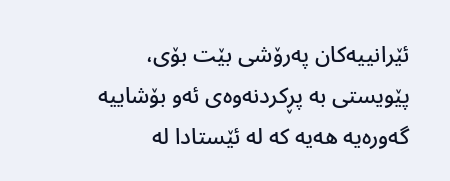ئێرانییەکان پەرۆشی بێت بۆی، پێویستی بە پڕکردنەوەی ئەو بۆشاییە گەورەیە هەیە کە لە ئێستادا لە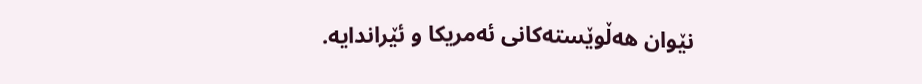نێوان هەڵوێستەکانی ئەمریکا و ئێراندایە.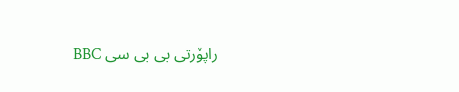راپۆرتی بی بی سی BBC